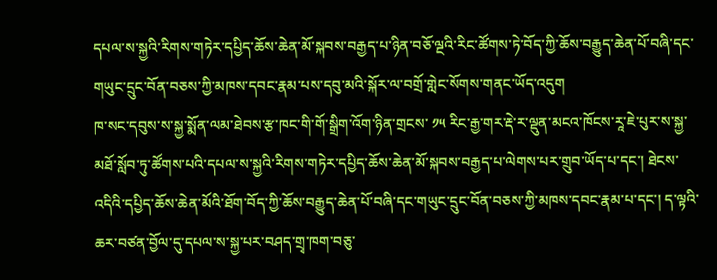དཔལ་ས་སྐྱའི་རིགས་གཏེར་དཔྱིད་ཆོས་ཆེན་མོ་སྐབས་བརྒྱད་པ་ཉིན་བཅོ་ལྔའི་རིང་ཚོགས་ཏེ་བོད་ཀྱི་ཆོས་བརྒྱུད་ཆེན་པོ་བཞི་དང་གཡུང་དྲུང་བོན་བཅས་ཀྱི་མཁས་དབང་རྣམ་པས་དབུ་མའི་སྐོར་ལ་བགྲོ་གླེང་སོགས་གནང་ཡོད་འདུག
ཁ་སང་དབུས་ས་སྐྱ་སྨོན་ལམ་ཐེབས་རྩ་ཁང་གི་གོ་སྒྲིག་འོག་ཉིན་གྲངས་ ༡༥ རིང་རྒྱ་གར་རྡེ་ར་ལྡུན་མངའ་ཁོངས་རཱ་ཇེ་པུར་ས་སྐྱ་མཐོ་སློབ་ཏུ་ཚོགས་པའི་དཔལ་ས་སྐྱའི་རིགས་གཏེར་དཔྱིད་ཆོས་ཆེན་མོ་སྐབས་བརྒྱད་པ་ལེགས་པར་གྲུབ་ཡོད་པ་དང་། ཐེངས་འདིའི་དཔྱིད་ཆོས་ཆེན་མོའི་ཐོག་བོད་ཀྱི་ཆོས་བརྒྱུད་ཆེན་པོ་བཞི་དང་གཡུང་དྲུང་བོན་བཅས་ཀྱི་མཁས་དབང་རྣམ་པ་དང་། ད་ལྟའི་ཆར་བཙན་བྱོལ་དུ་དཔལ་ས་སྐྱ་པར་བཤད་གྲྭ་ཁག་བཅུ་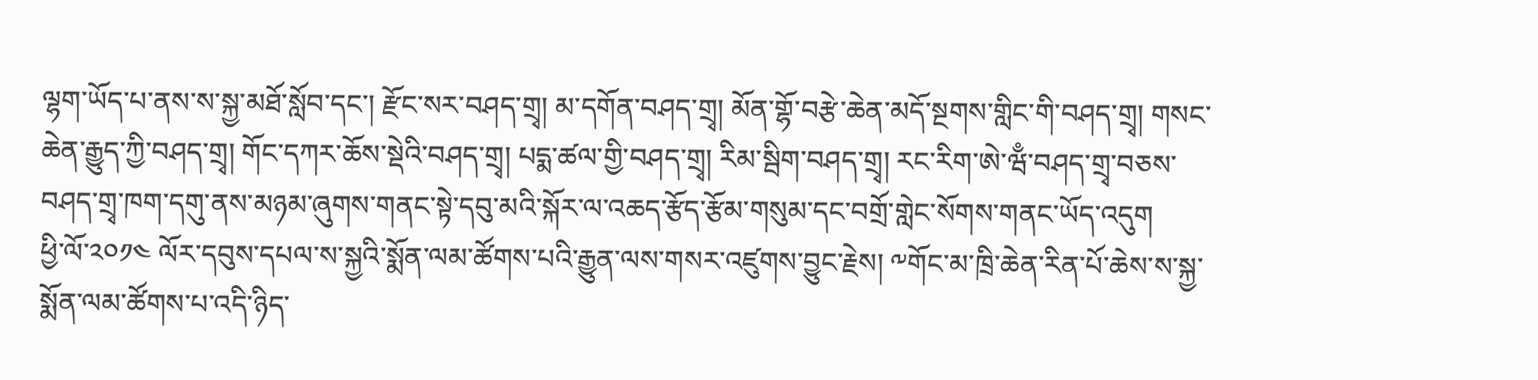ལྷག་ཡོད་པ་ནས་ས་སྐྱ་མཐོ་སློབ་དང་། རྫོང་སར་བཤད་གྲྭ། མ་དགོན་བཤད་གྲྭ། མོན་གྷོ་བརྩེ་ཆེན་མདོ་སྔགས་གླིང་གི་བཤད་གྲྭ། གསང་ཆེན་རྒྱུད་ཀྱི་བཤད་གྲྭ། གོང་དཀར་ཆོས་སྡེའི་བཤད་གྲྭ། པདྨ་ཚལ་གྱི་བཤད་གྲྭ། རིམ་སྦིག་བཤད་གྲྭ། རང་རིག་ཨེ་ཝྃ་བཤད་གྲྭ་བཅས་བཤད་གྲྭ་ཁག་དགུ་ནས་མཉམ་ཞུགས་གནང་སྟེ་དབུ་མའི་སྐོར་ལ་འཆད་རྩོད་རྩོམ་གསུམ་དང་བགྲོ་གླེང་སོགས་གནང་ཡོད་འདུག
ཕྱི་ལོ་༢༠༡༤ ལོར་དབུས་དཔལ་ས་སྐྱའི་སྨོན་ལམ་ཚོགས་པའི་རྒྱུན་ལས་གསར་འཛུགས་བྱུང་རྗེས། ༸གོང་མ་ཁྲི་ཆེན་རིན་པོ་ཆེས་ས་སྐྱ་སྨོན་ལམ་ཚོགས་པ་འདི་ཉིད་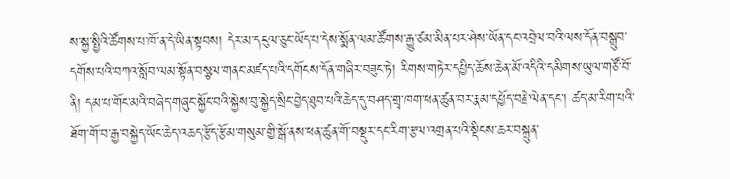ས་སྐྱ་སྤྱིའི་ཚོགས་པ་ཁོ་ན་དེ་ཡིན་སྟབས། དེར་མ་དངུལ་ཅུང་ཡོད་པ་དེས་སྨོན་ལམ་ཚོགས་རྒྱུ་ཙམ་མིན་པར་ཤེས་ཡོན་དང་འབྲེལ་བའི་ལས་དོན་བསྒྲུབ་དགོས་པའི་བཀའ་སློབ་ལམ་སྟོན་བསྩལ་གནང་མཛད་པའི་དགོངས་དོན་གཞིར་བཟུང་ཏེ། རིགས་གཏེར་དཔྱིད་ཆོས་ཆེན་མོ་འདིའི་དམིགས་ཡུལ་གཙོ་བོ་ནི། དམ་པ་གོང་མའི་བཞེད་གཞུང་སྐྱོང་བའི་སྐྱེས་བུ་སྐྱེད་སྲིང་བྱེད་ཐུབ་པའི་ཆེད་དུ་བཤད་གྲྭ་ཁག་ཕན་ཚུན་བར་རྣམ་དཔྱོད་བརྗེ་ལེན་དང་། ཚད་མ་རིག་པའི་ཐོག་གོ་བ་རྒྱ་བསྐྱེད་ཡོང་ཆེད་འཆད་རྩོད་རྩོམ་གསུམ་གྱི་སྒོ་ནས་ཕན་ཚུན་གོ་བསྡུར་དང་རིག་རྩལ་འགྲན་པའི་སྡིངས་ཆར་བསྐྲུན་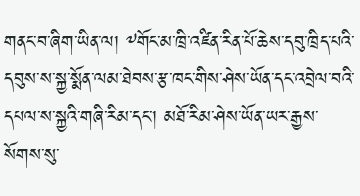གནང་བ་ཞིག་ཡིན་ལ། ༸གོང་མ་ཁྲི་འཛིན་རིན་པོ་ཆེས་དབུ་ཁྲིད་པའི་དབུས་ས་སྐྱ་སྨོན་ལམ་ཐེབས་རྩ་ཁང་གིས་ཤེས་ཡོན་དང་འབྲེལ་བའི་དཔལ་ས་སྐྱའི་གཞི་རིམ་དང་། མཐོ་རིམ་ཤེས་ཡོན་ཡར་རྒྱས་སོགས་སུ་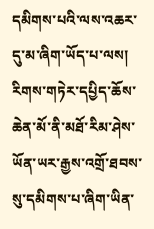དམིགས་པའི་ལས་འཆར་དུ་མ་ཞིག་ཡོད་པ་ལས། རིགས་གཏེར་དཔྱིད་ཆོས་ཆེན་མོ་ནི་མཐོ་རིམ་ཤེས་ཡོན་ཡར་རྒྱས་འགྲོ་ཐབས་སུ་དམིགས་པ་ཞིག་ཡིན་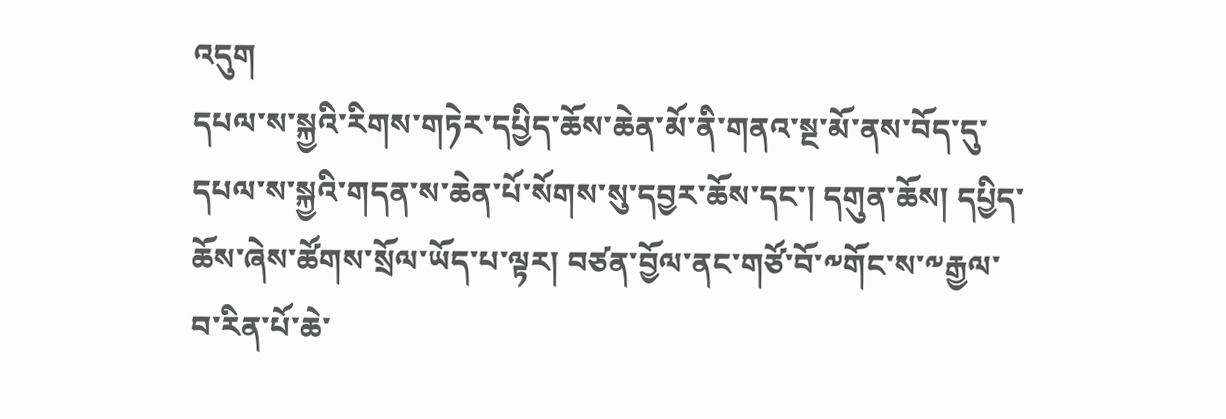འདུག
དཔལ་ས་སྐྱའི་རིགས་གཏེར་དཔྱིད་ཆོས་ཆེན་མོ་ནི་གནའ་སྔ་མོ་ནས་བོད་དུ་དཔལ་ས་སྐྱའི་གདན་ས་ཆེན་པོ་སོགས་སུ་དབྱར་ཆོས་དང་། དགུན་ཆོས། དཔྱིད་ཆོས་ཞེས་ཚོགས་སྲོལ་ཡོད་པ་ལྟར། བཙན་བྱོལ་ནང་གཙོ་བོ་༸གོང་ས་༸རྒྱལ་བ་རིན་པོ་ཆེ་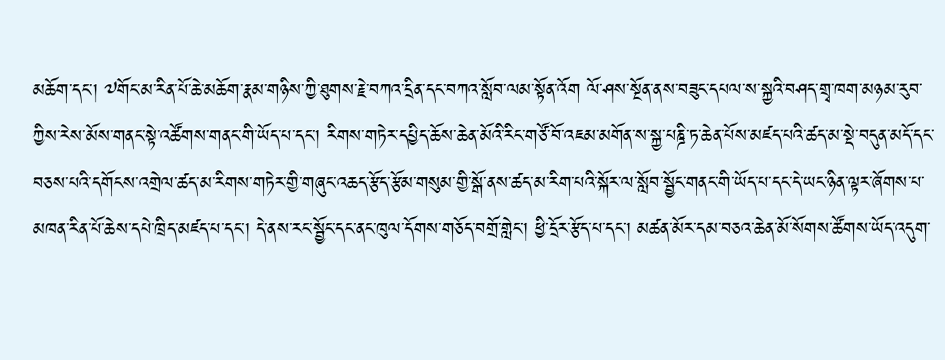མཆོག་དང་། ༧གོང་མ་རིན་པོ་ཆེ་མཆོག་རྣམ་གཉིས་ཀྱི་ཐུགས་རྗེ་བཀའ་དྲིན་དང་བཀའ་སློབ་ལམ་སྟོན་འོག ལོ་ཤས་སྔོན་ནས་བཟུང་དཔལ་ས་སྐྱའི་བཤད་གྲྭ་ཁག་མཉམ་རུབ་ཀྱིས་རེས་མོས་གནང་སྟེ་འཚོགས་གནང་གི་ཡོད་པ་དང་། རིགས་གཏེར་དཔྱིད་ཆོས་ཆེན་མོའི་རིང་གཙོ་བོ་འཇམ་མགོན་ས་སྐྱ་པཎྜི་ཏ་ཆེན་པོས་མཛད་པའི་ཚད་མ་སྡེ་བདུན་མདོ་དང་བཅས་པའི་དགོངས་འགྲེལ་ཚད་མ་རིགས་གཏེར་གྱི་གཞུང་འཆད་རྩོད་རྩོམ་གསུམ་གྱི་སྒོ་ནས་ཚད་མ་རིག་པའི་སྐོར་ལ་སློབ་སྦྱོང་གནང་གི་ཡོད་པ་དང་དེ་ཡང་ཉིན་ལྟར་ཞོགས་པ་མཁན་རིན་པོ་ཆེས་དཔེ་ཁྲིད་མཛད་པ་དང་། དེ་ནས་རང་སྦྱོང་དང་ནང་ཁུལ་དོགས་གཅོད་བགྲོ་གླེང་། ཕྱི་དྲོར་རྩོད་པ་དང་། མཚན་མོར་དམ་བཅའ་ཆེན་མོ་སོགས་ཚོགས་ཡོད་འདུག་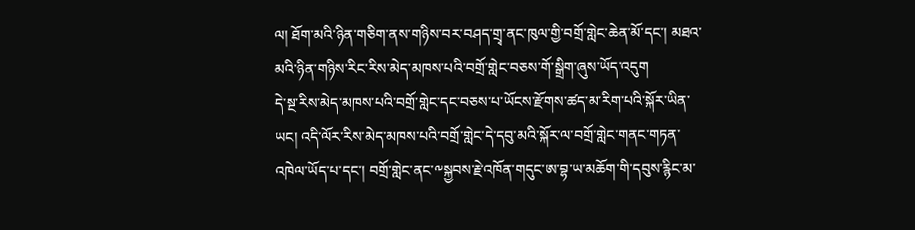ལ། ཐོག་མའི་ཉིན་གཅིག་ནས་གཉིས་བར་བཤད་གྲྭ་ནང་ཁུལ་གྱི་བགྲོ་གླེང་ཆེན་མོ་དང་། མཐའ་མའི་ཉིན་གཉིས་རིང་རིས་མེད་མཁས་པའི་བགྲོ་གླེང་བཅས་གོ་སྒྲིག་ཞུས་ཡོད་འདུག
དེ་སྔ་རིས་མེད་མཁས་པའི་བགྲོ་གླེང་དང་བཅས་པ་ཡོངས་རྫོགས་ཚད་མ་རིག་པའི་སྐོར་ཡིན་ཡང། འདི་ལོར་རིས་མེད་མཁས་པའི་བགྲོ་གླེང་དེ་དབུ་མའི་སྐོར་ལ་བགྲོ་གླེང་གནང་གཏན་འཁེལ་ཡོད་པ་དང་། བགྲོ་གླེང་ནང་༸སྐྱབས་རྗེ་འཁོན་གདུང་ཨ་བྷ་ཡ་མཆོག་གི་དབུས་རྙིང་མ་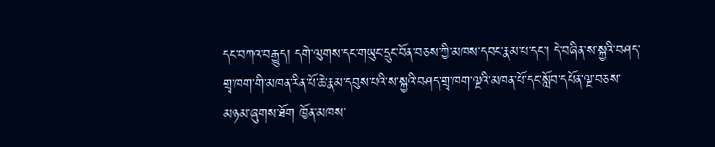དང་བཀའ་བརྒྱུད། དགེ་ལུགས་དང་གཡུང་དྲུང་བོན་བཅས་ཀྱི་མཁས་དབང་རྣམ་པ་དང་། དེ་བཞིན་ས་སྐྱའི་བཤད་གྲྭ་ཁག་གི་མཁན་རིན་པོ་ཆེ་རྣམ་དབུས་པའི་ས་སྐྱའི་བཤད་གྲྭ་ཁག་ལྔའི་མཁན་པོ་དང་སློབ་དཔོན་ལྔ་བཅས་མཉམ་ཞུགས་ཐོག ཁྱོན་མཁས་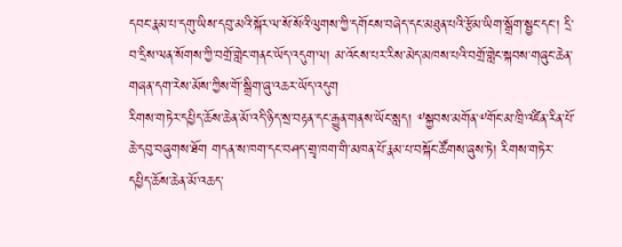དབང་རྣམ་པ་དགུ་ཡིས་དབུ་མའི་སྐོར་ལ་སོ་སོའི་ལུགས་ཀྱི་དགོངས་བཞེད་དང་མཐུན་པའི་རྩོམ་ཡིག་སྒྲོག་སྦྱང་དང་། དྲི་བ་དྲིས་ལན་སོགས་ཀྱི་བགྲོ་གླེང་གནང་ཡོད་འདུག་ལ། མ་འོངས་པར་རིས་མེད་མཁས་པའི་བགྲོ་གླེང་སྐབས་གཞུང་ཆེན་གཞན་དག་རེས་མོས་ཀྱིས་གོ་སྒྲིག་ཞུ་འཆར་ཡོད་འདུག
རིགས་གཏེར་དཔྱིད་ཆོས་ཆེན་མོ་འདི་ཉིད་སྲ་བརྟན་དང་རྒྱུན་གནས་ཡོང་སླད། ༸སྐྱབས་མགོན་༸གོང་མ་ཁྲི་འཛིན་རིན་པོ་ཆེ་དབུ་བཞུགས་ཐོག གདན་ས་ཁག་དང་བཤད་གྲྭ་ཁག་གི་མཁན་པོ་རྣམ་པ་བསྐོང་ཚོགས་ཞུས་ཏེ། རིགས་གཏེར་དཔྱིད་ཆོས་ཆེན་མོ་འཆད་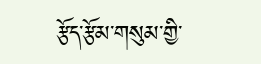རྩོད་རྩོམ་གསུམ་གྱི་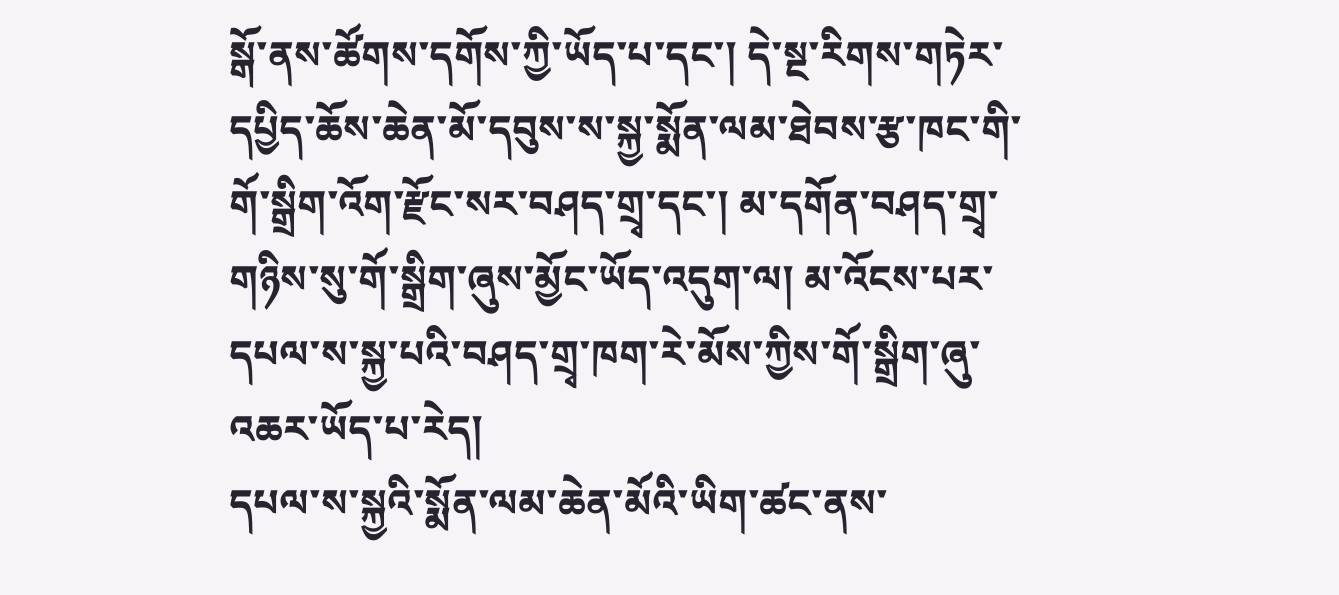སྒོ་ནས་ཚོགས་དགོས་ཀྱི་ཡོད་པ་དང་། དེ་སྔ་རིགས་གཏེར་དཔྱིད་ཆོས་ཆེན་མོ་དབུས་ས་སྐྱ་སྨོན་ལམ་ཐེབས་རྩ་ཁང་གི་གོ་སྒྲིག་འོག་རྫོང་སར་བཤད་གྲྭ་དང་། མ་དགོན་བཤད་གྲྭ་གཉིས་སུ་གོ་སྒྲིག་ཞུས་མྱོང་ཡོད་འདུག་ལ། མ་འོངས་པར་དཔལ་ས་སྐྱ་པའི་བཤད་གྲྭ་ཁག་རེ་མོས་ཀྱིས་གོ་སྒྲིག་ཞུ་འཆར་ཡོད་པ་རེད།
དཔལ་ས་སྐྱའི་སྨོན་ལམ་ཆེན་མོའི་ཡིག་ཚང་ནས་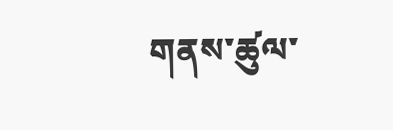གནས་ཚུལ་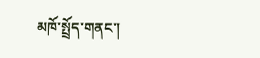མཁོ་སྤྲོད་གནང་།